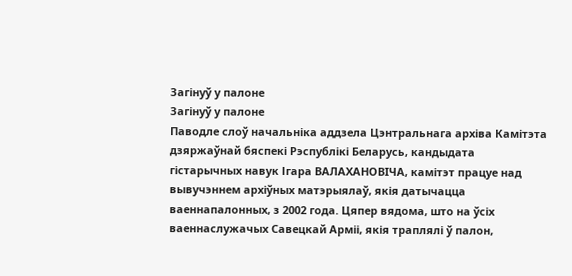Загінуў у палоне
Загінуў у палоне
Паводле слоў начальнiка аддзела Цэнтральнага архiва Камiтэта дзяржаўнай бяспекi Рэспублiкi Беларусь, кандыдата гiстарычных навук Ігара ВАЛАХАНОВIЧА, камiтэт працуе над вывучэннем архiўных матэрыялаў, якiя датычацца ваеннапалонных, з 2002 года. Цяпер вядома, што на ўсiх ваеннаслужачых Савецкай Армii, якiя траплялi ў палон,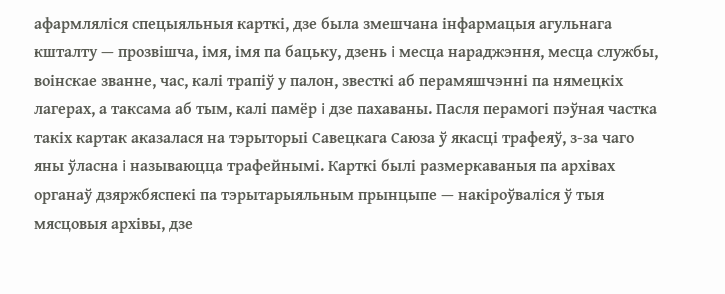афармлялiся спецыяльныя карткi, дзе была змешчана iнфармацыя агульнага кшталту — прозвiшча, iмя, iмя па бацьку, дзень i месца нараджэння, месца службы, воiнскае званне, час, калi трапiў у палон, звесткi аб перамяшчэннi па нямецкiх лагерах, а таксама аб тым, калi памёр i дзе пахаваны. Пасля перамогi пэўная частка такiх картак аказалася на тэрыторыi Савецкага Саюза ў якасцi трафеяў, з-за чаго яны ўласна i называюцца трафейнымi. Карткi былi размеркаваныя па архiвах органаў дзяржбяспекi па тэрытарыяльным прынцыпе — накiроўвалiся ў тыя мясцовыя архiвы, дзе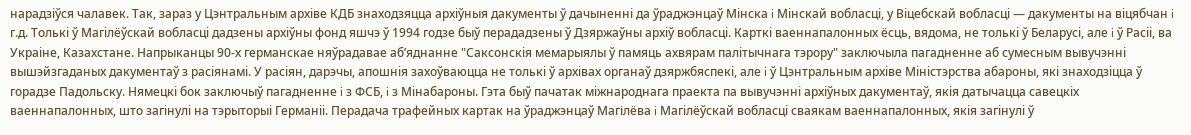нарадзiўся чалавек. Так, зараз у Цэнтральным архiве КДБ знаходзяцца архiўныя дакументы ў дачыненнi да ўраджэнцаў Мiнска i Мiнскай вобласцi, у Вiцебскай вобласцi — дакументы на вiцябчан i г.д. Толькi ў Магiлёўскай вобласцi дадзены архiўны фонд яшчэ ў 1994 годзе быў перададзены ў Дзяржаўны архiў вобласцi. Карткi ваеннапалонных ёсць, вядома, не толькi ў Беларусi, але i ў Расii, ва Украiне, Казахстане. Напрыканцы 90-х германскае няўрадавае аб’яднанне "Саксонскiя мемарыялы ў памяць ахвярам палiтычнага тэрору" заключыла пагадненне аб сумесным вывучэннi вышэйзгаданых дакументаў з расiянамi. У расiян, дарэчы, апошнiя захоўваюцца не толькi ў архiвах органаў дзяржбяспекi, але i ў Цэнтральным архiве Мiнiстэрства абароны, якi знаходзiцца ў горадзе Падольску. Нямецкi бок заключыў пагадненне i з ФСБ, i з Мiнабароны. Гэта быў пачатак мiжнароднага праекта па вывучэннi архiўных дакументаў, якiя датычацца савецкiх ваеннапалонных, што загiнулi на тэрыторыi Германii. Перадача трафейных картак на ўраджэнцаў Магілёва i Магiлёўскай вобласцi сваякам ваеннапалонных, якiя загiнулi ў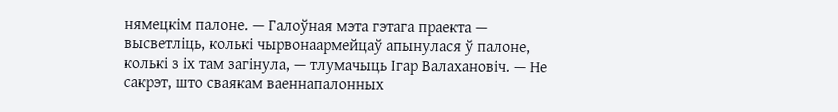нямецкiм палоне. — Галоўная мэта гэтага праекта — высветлiць, колькi чырвонаармейцаў апынулася ў палоне, колькi з iх там загiнула, — тлумачыць Iгар Валахановiч. — Не сакрэт, што сваякам ваеннапалонных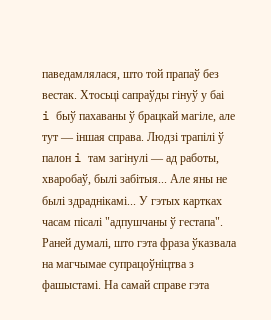паведамлялася, што той прапаў без вестак. Хтосьцi сапраўды гiнуў у баi i быў пахаваны ў брацкай магiле, але тут — iншая справа. Людзi трапiлi ў палон i там загiнулi — ад работы, хваробаў, былi забiтыя... Але яны не былi здраднiкамi... У гэтых картках часам пiсалi "адпушчаны ў гестапа". Раней думалi, што гэта фраза ўказвала на магчымае супрацоўнiцтва з фашыстамi. На самай справе гэта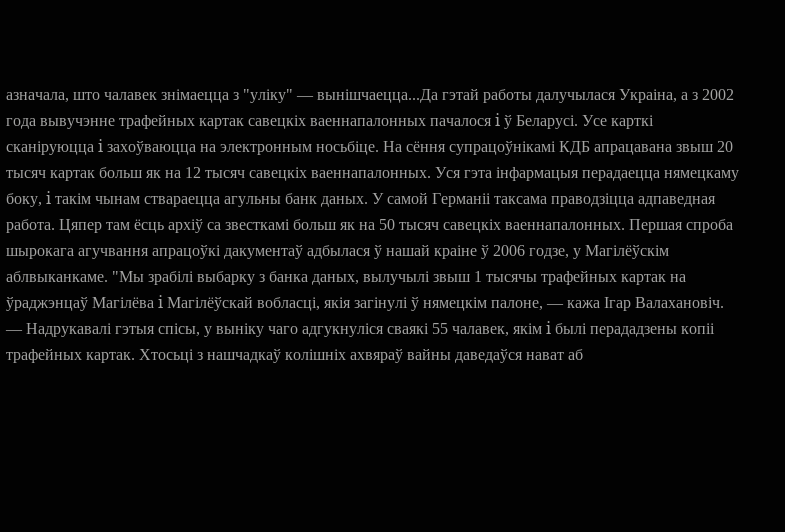азначала, што чалавек знiмаецца з "улiку" — вынiшчаецца...Да гэтай работы далучылася Украiна, а з 2002 года вывучэнне трафейных картак савецкiх ваеннапалонных пачалося i ў Беларусi. Усе карткi сканiруюцца i захоўваюцца на электронным носьбiце. На сёння супрацоўнiкамi КДБ апрацавана звыш 20 тысяч картак больш як на 12 тысяч савецкiх ваеннапалонных. Уся гэта iнфармацыя перадаецца нямецкаму боку, i такiм чынам ствараецца агульны банк даных. У самой Германii таксама праводзiцца адпаведная работа. Цяпер там ёсць архiў са звесткамi больш як на 50 тысяч савецкiх ваеннапалонных. Першая спроба шырокага агучвання апрацоўкi дакументаў адбылася ў нашай краiне ў 2006 годзе, у Магiлёўскiм аблвыканкаме. "Мы зрабiлi выбарку з банка даных, вылучылi звыш 1 тысячы трафейных картак на ўраджэнцаў Магiлёва i Магiлёўскай вобласцi, якiя загiнулi ў нямецкiм палоне, — кажа Iгар Валахановiч. — Надрукавалi гэтыя спiсы, у вынiку чаго адгукнулiся сваякi 55 чалавек, якiм i былi перададзены копii трафейных картак. Хтосьцi з нашчадкаў колiшнiх ахвяраў вайны даведаўся нават аб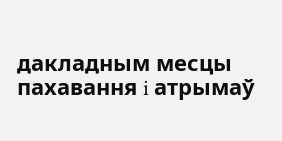дакладным месцы пахавання i атрымаў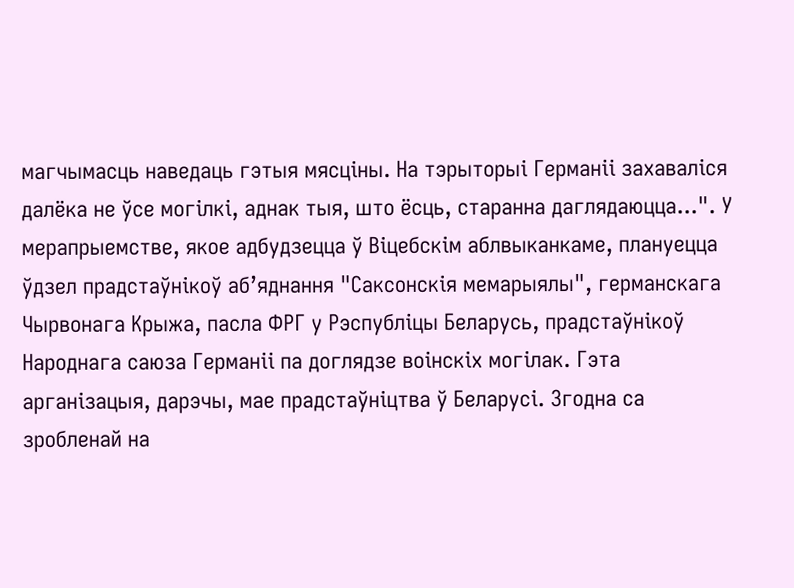магчымасць наведаць гэтыя мясцiны. На тэрыторыi Германii захавалiся далёка не ўсе могiлкi, аднак тыя, што ёсць, старанна даглядаюцца...". У мерапрыемстве, якое адбудзецца ў Вiцебскiм аблвыканкаме, плануецца ўдзел прадстаўнiкоў аб’яднання "Саксонскiя мемарыялы", германскага Чырвонага Крыжа, пасла ФРГ у Рэспублiцы Беларусь, прадстаўнiкоў Народнага саюза Германii па доглядзе воiнскiх могiлак. Гэта арганiзацыя, дарэчы, мае прадстаўнiцтва ў Беларусi. Згодна са зробленай на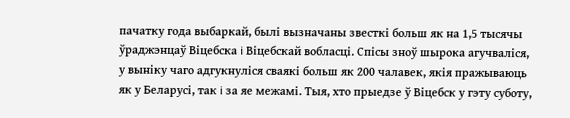пачатку года выбаркай, былi вызначаны звесткi больш як на 1,5 тысячы ўраджэнцаў Вiцебска i Вiцебскай вобласцi. Спiсы зноў шырока агучвалiся, у вынiку чаго адгукнулiся сваякi больш як 200 чалавек, якiя пражываюць як у Беларусi, так i за яе межамi. Тыя, хто прыедзе ў Вiцебск у гэту суботу,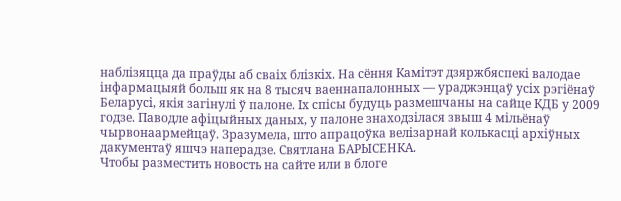наблiзяцца да праўды аб сваiх блiзкiх. На сёння Камiтэт дзяржбяспекi валодае iнфармацыяй больш як на 8 тысяч ваеннапалонных — ураджэнцаў усiх рэгiёнаў Беларусi, якiя загiнулi ў палоне. Iх спiсы будуць размешчаны на сайце КДБ у 2009 годзе. Паводле афiцыйных даных, у палоне знаходзiлася звыш 4 мiльёнаў чырвонаармейцаў. Зразумела, што апрацоўка велiзарнай колькасцi архiўных дакументаў яшчэ наперадзе. Святлана БАРЫСЕНКА.
Чтобы разместить новость на сайте или в блоге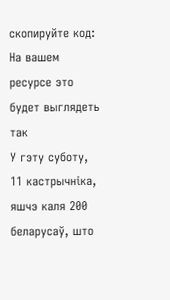скопируйте код:
На вашем ресурсе это будет выглядеть так
У гэту суботу, 11 кастрычнiка, яшчэ каля 200 беларусаў, што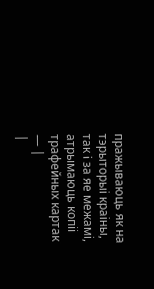пражываюць як на тэрыторыi краiны, так i за яе межамi, атрымаюць копii трафейных картак — |
|